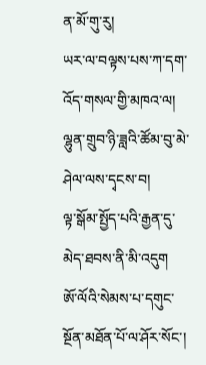ན་མོ་གུ་རུ།
ཡར་ལ་བལྟས་པས་ཀ་དག་འོད་གསལ་གྱི་མཁའ་ལ།
ལྷུན་གྲུབ་ཉི་ཟླའི་ཚོམ་བུ་མེ་ཤེལ་ལས་དྭངས་བ།
ལྟ་སྒོམ་སྤྱོད་པའི་རྒྱན་དུ་མེད་ཐབས་ནི་མི་འདུག
ཨོ་ལོའི་སེམས་པ་དགུང་སྔོན་མཐོན་པོ་ལ་ཤོར་སོང་།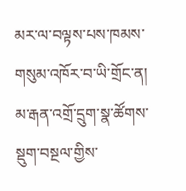མར་ལ་བལྟས་པས་ཁམས་གསུམ་འཁོར་བ་ཡི་གྲོང་ན།
མ་རྒན་འགྲོ་དྲུག་སྣ་ཚོགས་སྡུག་བསྔལ་གྱིས་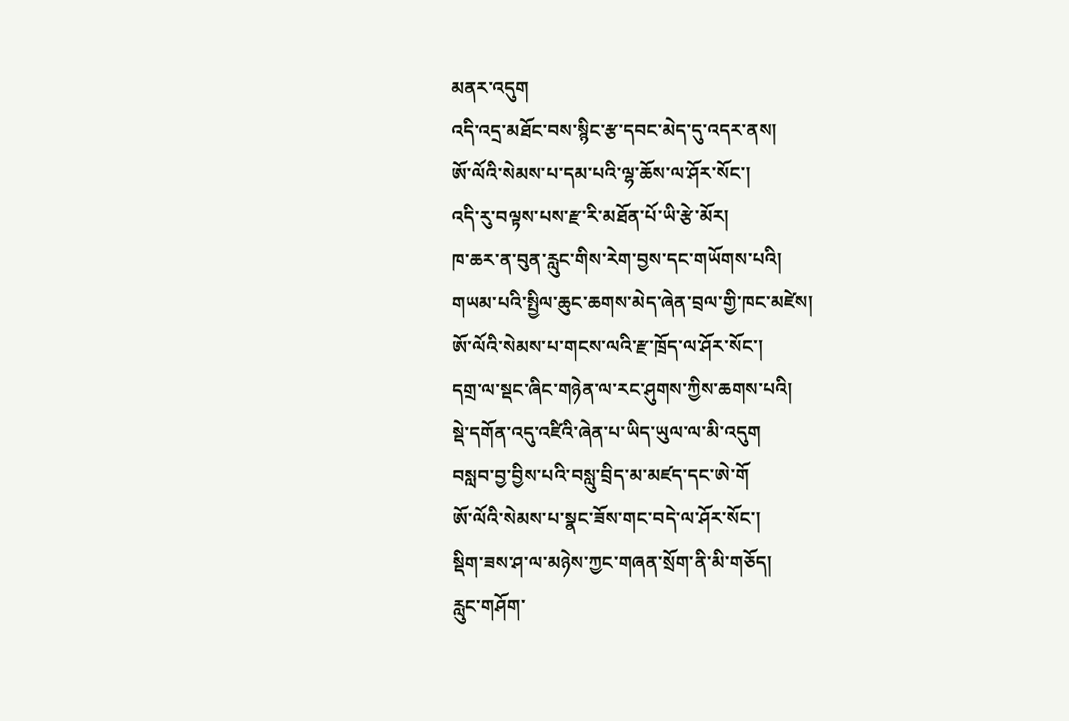མནར་འདུག
འདི་འདྲ་མཐོང་བས་སྙིང་རྩ་དབང་མེད་དུ་འདར་ནས།
ཨོ་ལོའི་སེམས་པ་དམ་པའི་ལྷ་ཆོས་ལ་ཤོར་སོང་།
འདི་རུ་བལྟས་པས་རྫ་རི་མཐོན་པོ་ཡི་རྩེ་མོར།
ཁ་ཆར་ན་བུན་རླུང་གིས་རེག་བྱས་དང་གཡོགས་པའི།
གཡམ་པའི་སྤྱིལ་ཆུང་ཆགས་མེད་ཞེན་བྲལ་གྱི་ཁང་མཛེས།
ཨོ་ལོའི་སེམས་པ་གངས་ལའི་རྫ་ཁྲོད་ལ་ཤོར་སོང་།
དགྲ་ལ་སྡང་ཞིང་གཉེན་ལ་རང་ཤུགས་ཀྱིས་ཆགས་པའི།
སྡེ་དགོན་འདུ་འཛིའི་ཞེན་པ་ཡིད་ཡུལ་ལ་མི་འདུག
བསླབ་བྱ་བྱིས་པའི་བསླུ་བྲིད་མ་མཛད་དང་ཨེ་གོ
ཨོ་ལོའི་སེམས་པ་སྣང་ཟོས་གང་བདེ་ལ་ཤོར་སོང་།
སྡིག་ཟས་ཤ་ལ་མཉེས་ཀྱང་གཞན་སྲོག་ནི་མི་གཅོད།
རླུང་གཤོག་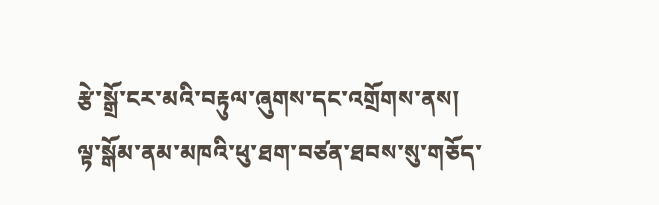རྩེ་སྒྲོ་ངར་མའི་བརྟུལ་ཞུགས་དང་འགྲོགས་ནས།
ལྟ་སྒོམ་ནམ་མཁའི་ཕུ་ཐག་བཙན་ཐབས་སུ་གཅོད་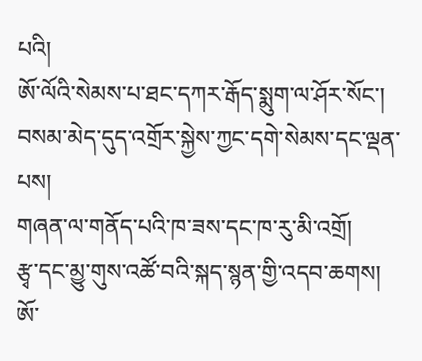པའི།
ཨོ་ལོའི་སེམས་པ་ཐང་དཀར་རྒོད་སྨུག་ལ་ཤོར་སོང་།
བསམ་མེད་དུད་འགྲོར་སྐྱེས་ཀྱང་དགེ་སེམས་དང་ལྡན་པས།
གཞན་ལ་གནོད་པའི་ཁ་ཟས་དང་ཁ་རུ་མི་འགྲོ།
རྩྭ་དང་མྱུ་གུས་འཚོ་བའི་སྐད་སྙན་གྱི་འདབ་ཆགས།
ཨོ་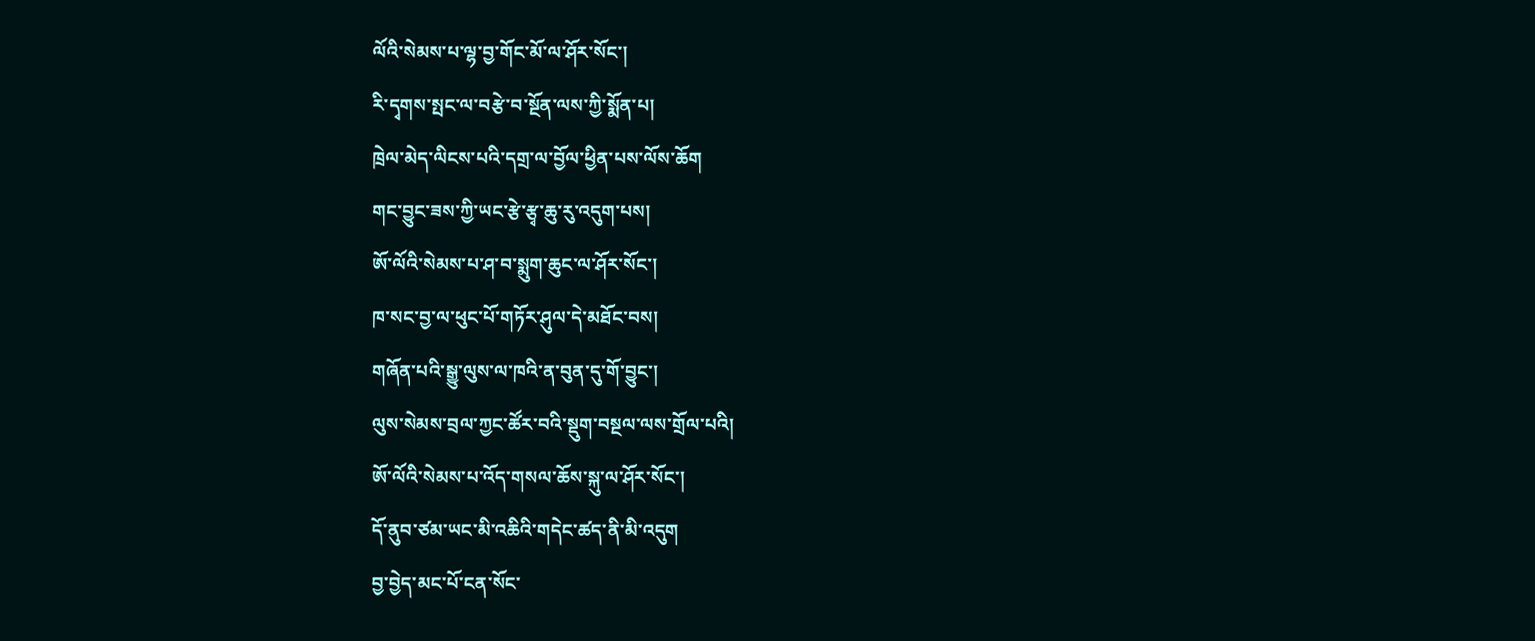ལོའི་སེམས་པ་ལྷ་བྱ་གོང་མོ་ལ་ཤོར་སོང་།
རི་དྭགས་སྤང་ལ་བརྩེ་བ་སྔོན་ལས་ཀྱི་སྨོན་པ།
ཁྲེལ་མེད་ལིངས་པའི་དགྲ་ལ་བྱོལ་ཕྱིན་པས་ལོས་ཆོག
གང་བྱུང་ཟས་ཀྱི་ཡང་རྩེ་རྩྭ་ཆུ་རུ་འདུག་པས།
ཨོ་ལོའི་སེམས་པ་ཤ་བ་སྨུག་ཆུང་ལ་ཤོར་སོང་།
ཁ་སང་བྱ་ལ་ཕུང་པོ་གཏོར་ཤུལ་དེ་མཐོང་བས།
གཞོན་པའི་སྒྱུ་ལུས་ལ་ཁའི་ན་བུན་དུ་གོ་བྱུང་།
ལུས་སེམས་བྲལ་ཀྱང་ཚོར་བའི་སྡུག་བསྔལ་ལས་གྲོལ་པའི།
ཨོ་ལོའི་སེམས་པ་འོད་གསལ་ཆོས་སྐུ་ལ་ཤོར་སོང་།
དོ་ནུབ་ཙམ་ཡང་མི་འཆིའི་གདེང་ཚད་ནི་མི་འདུག
བྱ་བྱེད་མང་པོ་ངན་སོང་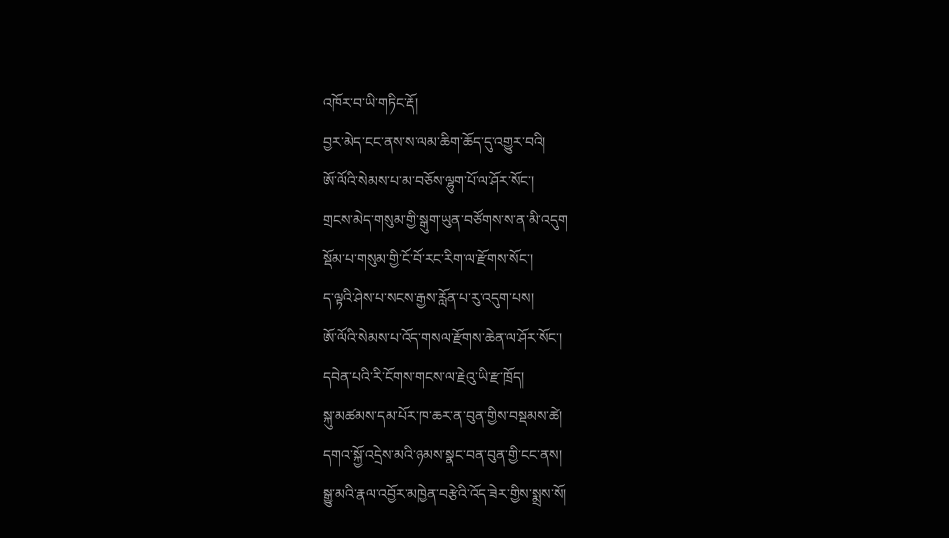འཁོར་བ་ཡི་གཏིང་རྡོ།
བྱར་མེད་ངང་ནས་ས་ལམ་ཆིག་ཆོད་དུ་འགྱུར་བའི།
ཨོ་ལོའི་སེམས་པ་མ་བཅོས་ལྷུག་པོ་ལ་ཤོར་སོང་།
གྲངས་མེད་གསུམ་གྱི་སྒུག་ཡུན་བཙོགས་ས་ན་མི་འདུག
སྡོམ་པ་གསུམ་གྱི་ངོ་བོ་རང་རིག་ལ་རྫོགས་སོང་།
ད་ལྟའི་ཤེས་པ་སངས་རྒྱས་རློན་པ་རུ་འདུག་པས།
ཨོ་ལོའི་སེམས་པ་འོད་གསལ་རྫོགས་ཆེན་ལ་ཤོར་སོང་།
དབེན་པའི་རི་ངོགས་གངས་ལ་རྗེའུ་ཡི་རྫ་ཁྲོད།
སྐུ་མཚམས་དམ་པོར་ཁ་ཆར་ན་བུན་གྱིས་བསྡམས་ཚེ།
དགའ་སྐྱོ་འདྲེས་མའི་ཉམས་སྣང་བན་བུན་གྱི་ངང་ནས།
སྒྱུ་མའི་རྣལ་འབྱོར་མཁྱེན་བརྩེའི་འོད་ཟེར་གྱིས་སྨྲས་སོ།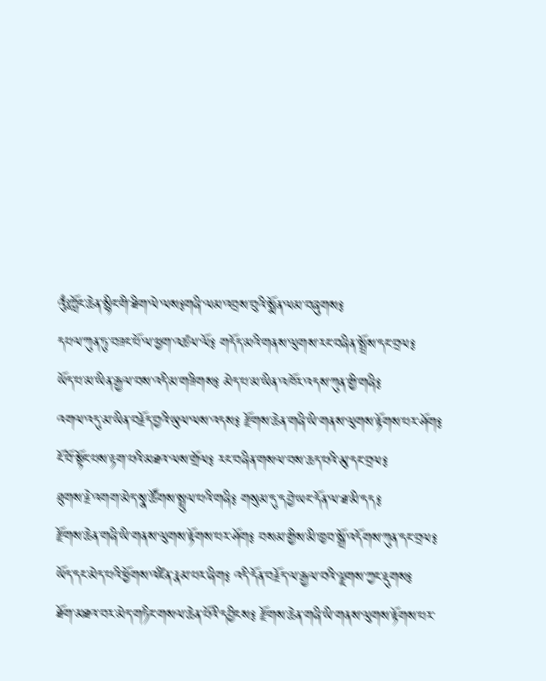འུྃཿཀློང་ཆེན་སྙིང་གི་ཐིག་ལེ་ལས༔གཞི་ལམ་འབྲས་བུའི་སྨོན་ལམ་བཞུགས༔
དཔལ་ཀུན་ཏུ་བཟང་པོ་ལ་ཕྱག་འཚལ་ལོ༔ གདོད་མའི་གནས་ལུགས་རང་བཞིན་སྤྲོས་དང་བྲལ༔
ཡོད་པ་མ་ཡིན་རྒྱལ་བས་འདི་མ་གཟིགས༔ མེད་པ་མ་ཡིན་འཁོར་འདས་ཀུན་གྱི་གཞི༔
འགལ་འདུ་མ་ཡིན་བརྗོད་བྱའི་ཡུལ་ལས་འདས༔ རྫོགས་ཆེན་གཞི་ཡི་གནས་ལུགས་རྟོགས་པར་ཤོག༔
ངོ་བོ་སྟོང་པས་རྟག་པའི་མཐའ་ལས་གྲོལ༔ རང་བཞིན་གསལ་བས་ཆད་པའི་མུ་དང་བྲལ༔
ཐུགས་རྗེ་འགག་མེད་སྣ་ཚོགས་སྤྲུལ་པའི་གཞི༔ གསུམ་དུ་དབྱེ་ཡང་དོན་ལ་ཐ་མི་དད༔
རྫོགས་ཆེན་གཞི་ཡི་གནས་ལུགས་རྟོགས་པར་ཤོག༔ བསམ་གྱིས་མི་ཁྱབ་སྒྲོ་འདོགས་ཀུན་དང་བྲལ༔
ཡོད་དང་མེད་པའི་ཕྱོགས་འཛིན་རྣམ་པར་ཞིག༔ འདི་དོན་བརྗོད་ལ་རྒྱལ་བའི་ལྗགས་ཀྱང་རྡུགས༔
ཐོག་མཐའ་བར་མེད་གཏིང་གསལ་ཆེན་པོའི་དབྱིངས༔ རྫོགས་ཆེན་གཞི་ཡི་གནས་ལུགས་རྟོགས་པར་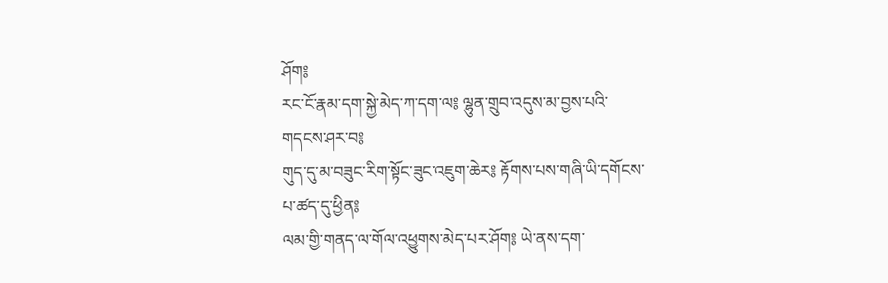ཤོག༔
རང་ངོ་རྣམ་དག་སྐྱེ་མེད་ཀ་དག་ལ༔ ལྷུན་གྲུབ་འདུས་མ་བྱས་པའི་གདངས་ཤར་བ༔
གུད་དུ་མ་བཟུང་རིག་སྟོང་ཟུང་འཇུག་ཆེར༔ རྟོགས་པས་གཞི་ཡི་དགོངས་པ་ཚད་དུ་ཕྱིན༔
ལམ་གྱི་གནད་ལ་གོལ་འཕྱུགས་མེད་པར་ཤོག༔ ཡེ་ནས་དག་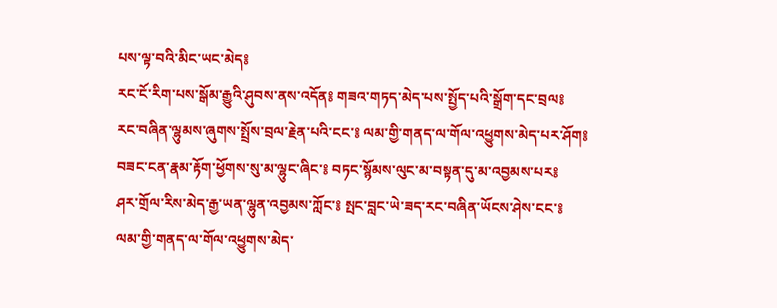པས་ལྟ་བའི་མིང་ཡང་མེད༔
རང་ངོ་རིག་པས་སྒོམ་རྒྱུའི་ཤུབས་ནས་འདོན༔ གཟའ་གཏད་མེད་པས་སྤྱོད་པའི་སྒྲོག་དང་བྲལ༔
རང་བཞིན་ལྷུམས་ཞུགས་སྤྲོས་བྲལ་རྗེན་པའི་ངང་༔ ལམ་གྱི་གནད་ལ་གོལ་འཕྱུགས་མེད་པར་ཤོག༔
བཟང་ངན་རྣམ་རྟོག་ཕྱོགས་སུ་མ་ལྷུང་ཞིང་༔ བཏང་སྙོམས་ལུང་མ་བསྟན་དུ་མ་འབྱམས་པར༔
ཤར་གྲོལ་རིས་མེད་རྒྱ་ཡན་ལྷུན་འབྱམས་ཀློང་༔ སྤང་བླང་ཡེ་ཟད་རང་བཞིན་ཡོངས་ཤེས་ངང་༔
ལམ་གྱི་གནད་ལ་གོལ་འཕྱུགས་མེད་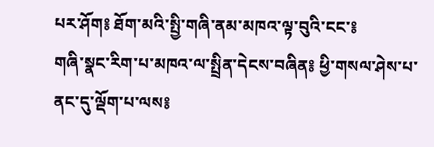པར་ཤོག༔ ཐོག་མའི་སྤྱི་གཞི་ནམ་མཁའ་ལྟ་བུའི་ངང་༔
གཞི་སྣང་རིག་པ་མཁའ་ལ་སྤྲིན་དེངས་བཞིན༔ ཕྱི་གསལ་ཤེས་པ་ནང་དུ་ལྡོག་པ་ལས༔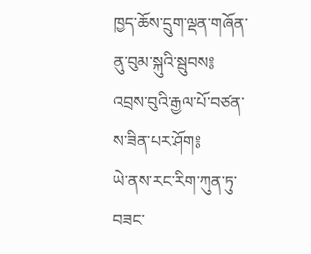ཁྱད་ཆོས་དྲུག་ལྡན་གཞོན་ནུ་བུམ་སྐུའི་སྦུབས༔ འབྲས་བུའི་རྒྱལ་པོ་བཙན་ས་ཟིན་པར་ཤོག༔
ཡེ་ནས་རང་རིག་ཀུན་ཏུ་བཟང་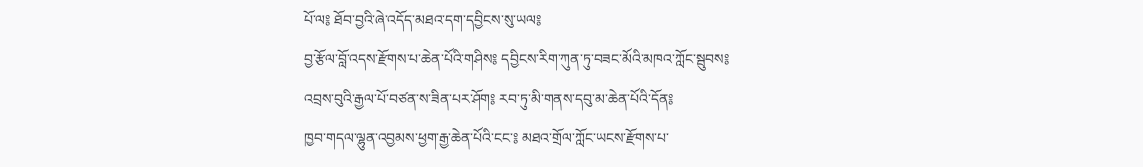པོ་ལ༔ ཐོབ་བྱའི་ཞེ་འདོད་མཐའ་དག་དབྱིངས་སུ་ཡལ༔
བྱ་རྩོལ་བློ་འདས་རྫོགས་པ་ཆེན་པོའི་གཤིས༔ དབྱིངས་རིག་ཀུན་ཏུ་བཟང་མོའི་མཁའ་ཀློང་སྦུབས༔
འབྲས་བུའི་རྒྱལ་པོ་བཙན་ས་ཟིན་པར་ཤོག༔ རབ་ཏུ་མི་གནས་དབུ་མ་ཆེན་པོའི་དོན༔
ཁྱབ་གདལ་ལྷུན་འབྱམས་ཕྱག་རྒྱ་ཆེན་པོའི་ངང་༔ མཐའ་གྲོལ་ཀློང་ཡངས་རྫོགས་པ་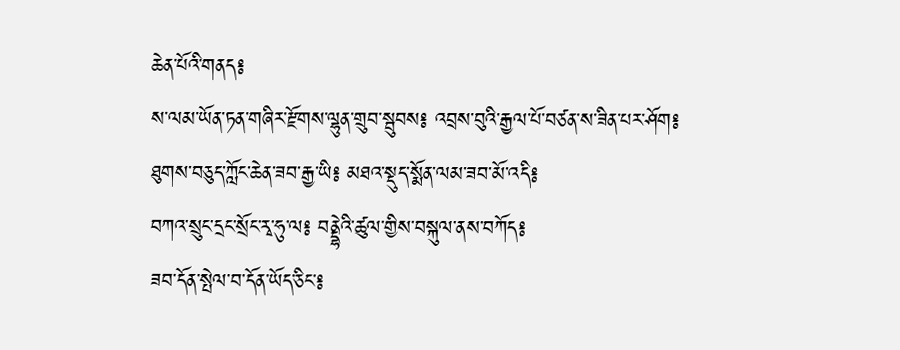ཆེན་པོའི་གནད༔
ས་ལམ་ཡོན་ཏན་གཞིར་རྫོགས་ལྷུན་གྲུབ་སྦུབས༔ འབྲས་བུའི་རྒྱལ་པོ་བཙན་ས་ཟིན་པར་ཤོག༔
ཐུགས་བཅུད་ཀློང་ཆེན་ཟབ་རྒྱ་ཡི༔ མཐའ་སྡུད་སྨོན་ལམ་ཟབ་མོ་འདི༔
བཀའ་སྲུང་དྲང་སྲོང་རྭ་ཧུ་ལ༔ བནྡྷེའི་ཚུལ་གྱིས་བསྐུལ་ནས་བཀོད༔
ཟབ་དོན་སྤེལ་བ་དོན་ཡོད་ཅིང་༔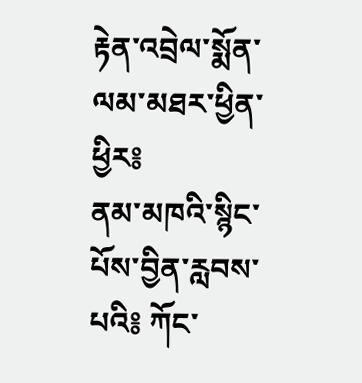རྟེན་འབྲེལ་སྨོན་ལམ་མཐར་ཕྱིན་ཕྱིར༔
ནམ་མཁའི་སྙིང་པོས་བྱིན་རླབས་པའི༔ ཀོང་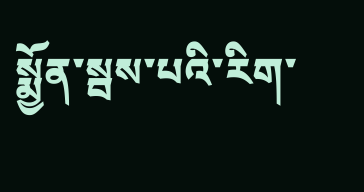སྨྱོན་སྦས་པའི་རིག་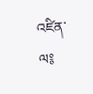འཛིན་ལ༔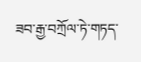ཟབ་རྒྱ་བཀྲོལ་ཏེ་གཏད་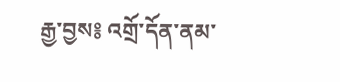རྒྱ་བྱས༔ འགྲོ་དོན་ནམ་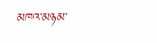མཁའ་མཉམ་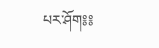པར་ཤོག༔༔